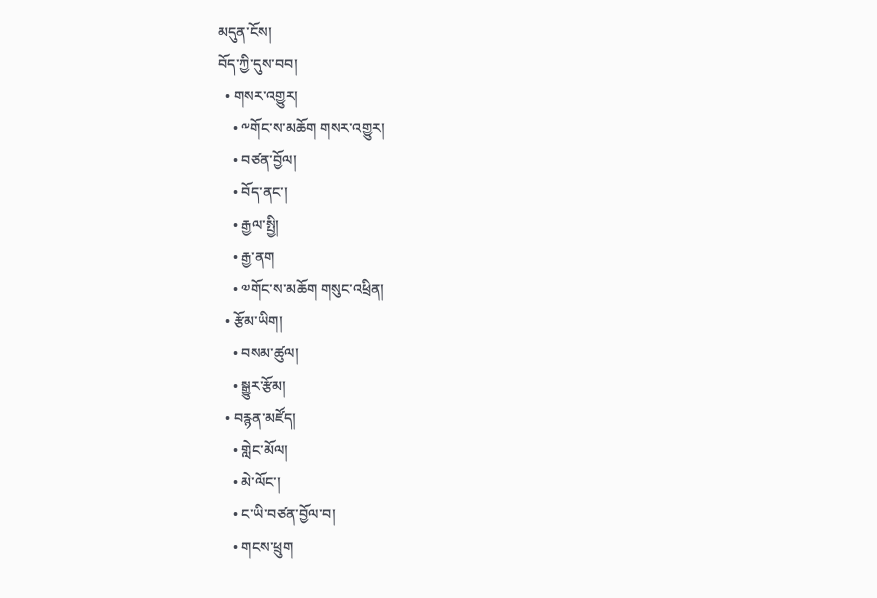མདུན་ངོས།
བོད་ཀྱི་དུས་བབ།
  • གསར་འགྱུར།
    • ༸གོང་ས་མཆོག གསར་འགྱུར།
    • བཙན་བྱོལ།
    • བོད་ནང་།
    • རྒྱལ་སྤྱི།
    • རྒྱ་ནག
    • ༧གོང་ས་མཆོག གསུང་འཕྲིན།
  • རྩོམ་ཡིག།
    • བསམ་ཚུལ།
    • སྒྱུར་རྩོམ།
  • བརྙན་མཛོད།
    • གླེང་མོལ།
    • མེ་ལོང་།
    • ང་ཡི་བཙན་བྱོལ་བ།
    • གངས་ཕྲུག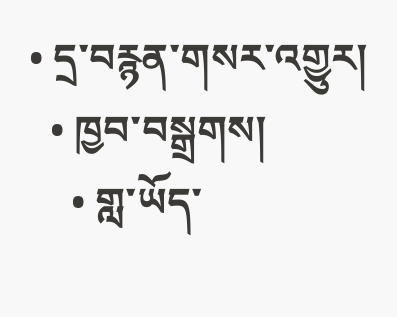• དྲ་བརྙན་གསར་འགྱུར།
  • ཁྱབ་བསྒྲགས།
    • གླ་ཡོད་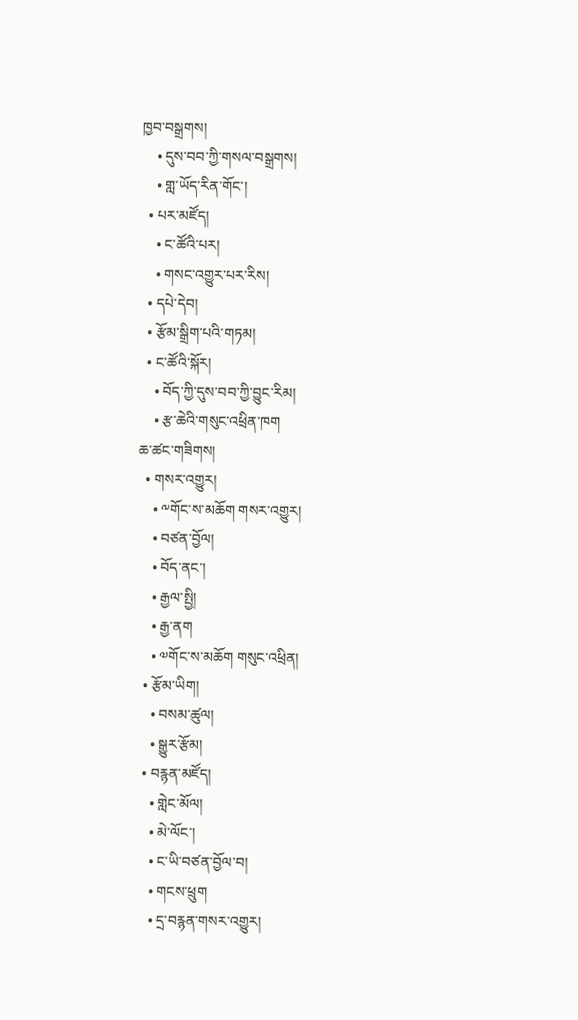ཁྱབ་བསྒྲགས།
    • དུས་བབ་ཀྱི་གསལ་བསྒྲགས།
    • གླ་ཡོད་རིན་གོང་།
  • པར་མཛོད།
    • ང་ཚོའི་པར།
    • གསང་འགྱུར་པར་རིས།
  • དཔེ་དེབ།
  • རྩོམ་སྒྲིག་པའི་གཏམ།
  • ང་ཚོའི་སྐོར།
    • བོད་ཀྱི་དུས་བབ་ཀྱི་བྱུང་རིམ།
    • རྩ་ཆེའི་གསུང་འཕྲིན་ཁག
ཆ་ཚང་གཟིགས།
  • གསར་འགྱུར།
    • ༸གོང་ས་མཆོག གསར་འགྱུར།
    • བཙན་བྱོལ།
    • བོད་ནང་།
    • རྒྱལ་སྤྱི།
    • རྒྱ་ནག
    • ༧གོང་ས་མཆོག གསུང་འཕྲིན།
  • རྩོམ་ཡིག།
    • བསམ་ཚུལ།
    • སྒྱུར་རྩོམ།
  • བརྙན་མཛོད།
    • གླེང་མོལ།
    • མེ་ལོང་།
    • ང་ཡི་བཙན་བྱོལ་བ།
    • གངས་ཕྲུག
    • དྲ་བརྙན་གསར་འགྱུར།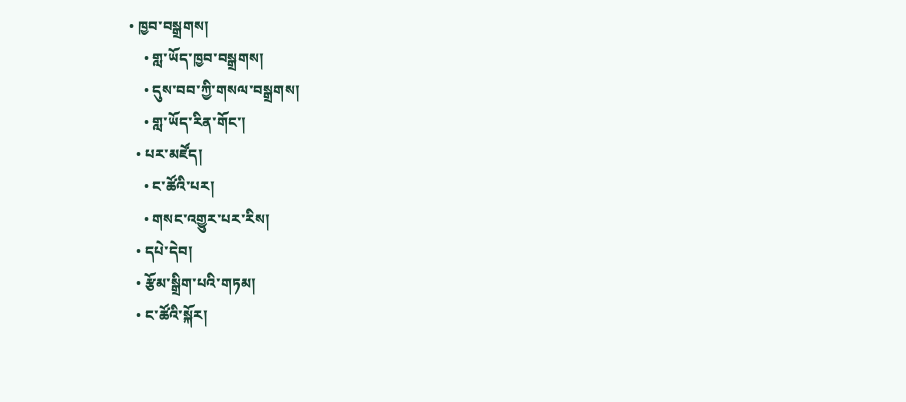• ཁྱབ་བསྒྲགས།
    • གླ་ཡོད་ཁྱབ་བསྒྲགས།
    • དུས་བབ་ཀྱི་གསལ་བསྒྲགས།
    • གླ་ཡོད་རིན་གོང་།
  • པར་མཛོད།
    • ང་ཚོའི་པར།
    • གསང་འགྱུར་པར་རིས།
  • དཔེ་དེབ།
  • རྩོམ་སྒྲིག་པའི་གཏམ།
  • ང་ཚོའི་སྐོར།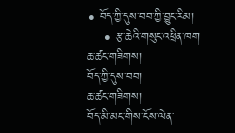• བོད་ཀྱི་དུས་བབ་ཀྱི་བྱུང་རིམ།
    • རྩ་ཆེའི་གསུང་འཕྲིན་ཁག
ཆ་ཚང་གཟིགས།
བོད་ཀྱི་དུས་བབ།
ཆ་ཚང་གཟིགས།
བོད་མི་མང་གིས་ངོས་ལེན་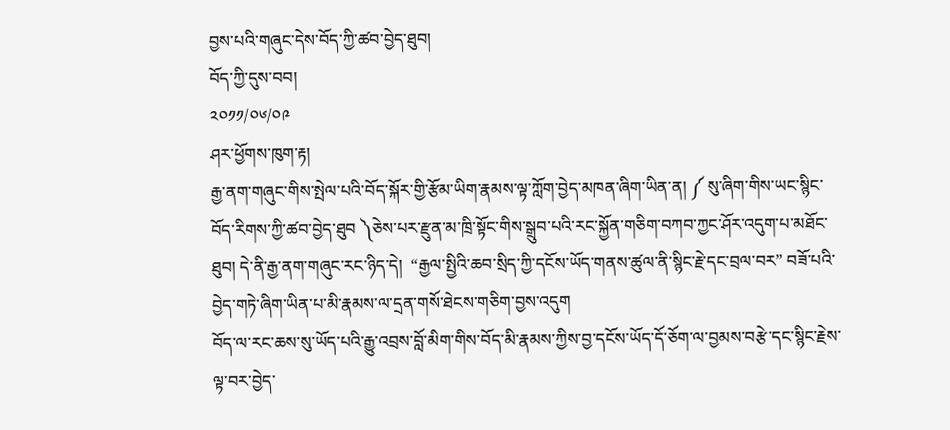བྱས་པའི་གཞུང་དེས་བོད་ཀྱི་ཚབ་བྱེད་ཐུབ།
བོད་ཀྱི་དུས་བབ།
༢༠༡༡/༠༦/༠༩
ཤར་ཕྱོགས་ཁུག་རྟ།
རྒྱ་ནག་གཞུང་གིས་སྤེལ་པའི་བོད་སྐོར་གྱི་རྩོམ་ཡིག་རྣམས་ལྟ་ཀློག་བྱེད་མཁན་ཞིག་ཡིན་ན། ༼ སུ་ཞིག་གིས་ཡང་སྙིང་བོད་རིགས་ཀྱི་ཚབ་བྱེད་ཐུབ ༽ཅེས་པར་རྫུན་མ་ཁྲི་སྟོང་གིས་སྒྲུབ་པའི་རང་སྐྱོན་གཅིག་བཀབ་ཀྱང་ཤོར་འདུག་པ་མཐོང་ཐུབ། དེ་ནི་རྒྱ་ནག་གཞུང་རང་ཉིད་དེ།  “རྒྱལ་སྤྱིའི་ཆབ་སྲིད་ཀྱི་དངོས་ཡོད་གནས་ཚུལ་ནི་སྙིང་རྗེ་དང་བྲལ་བར” བཟོ་པའི་བྱེད་གཏེ་ཞིག་ཡིན་པ་མི་རྣམས་ལ་དྲན་གསོ་ཐེངས་གཅིག་བྱས་འདུག
བོད་ལ་རང་ཆས་སུ་ཡོད་པའི་རྒྱུ་འབྲས་བློ་མིག་གིས་བོད་མི་རྣམས་ཀྱིས་བྱ་དངོས་ཡོད་དོ་ཅོག་ལ་བྱམས་བརྩེ་དང་སྙིང་རྗེས་ལྟ་བར་བྱེད་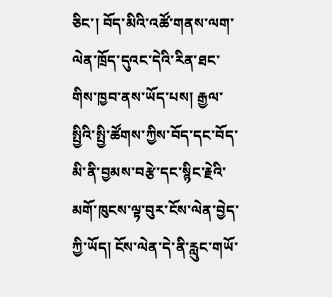ཅིང་། བོད་མིའི་འཚོ་གནས་ལག་ལེན་ཁྲོད་དུའང་དེའི་རིན་ཐང་གིས་ཁྱབ་ནས་ཡོད་པས། རྒྱལ་སྤྱིའི་སྤྱི་ཚོགས་ཀྱིས་བོད་དང་བོད་མི་ནི་བྱམས་བརྩེ་དང་སྙིང་རྗེའི་མགོ་ཁུངས་ལྟ་བུར་ངོས་ལེན་བྱེད་ཀྱི་ཡོད། ངོས་ལེན་དེ་ནི་རླུང་གཡོ་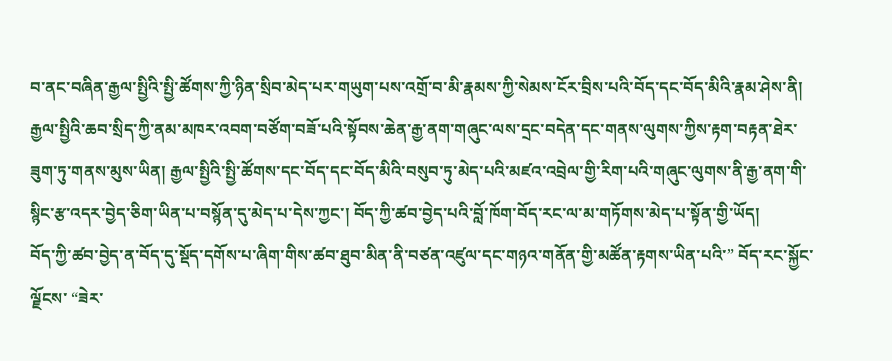བ་ནང་བཞིན་རྒྱལ་སྤྱིའི་སྤྱི་ཚོགས་ཀྱི་ཉིན་སྲིབ་མེད་པར་གཡུག་པས་འགྲོ་བ་མི་རྣམས་ཀྱི་སེམས་ངོར་བྲིས་པའི་བོད་དང་བོད་མིའི་རྣམ་ཤེས་ནི། རྒྱལ་སྤྱིའི་ཆབ་སྲིད་ཀྱི་ནམ་མཁར་འབག་བཙོག་བཟོ་པའི་སྟོབས་ཆེན་རྒྱ་ནག་གཞུང་ལས་དྲང་བདེན་དང་གནས་ལུགས་ཀྱིས་རྟག་བརྟན་ཐེར་ཟུག་ཏུ་གནས་མུས་ཡིན། རྒྱལ་སྤྱིའི་སྤྱི་ཚོགས་དང་བོད་དང་བོད་མིའི་བསུབ་ཏུ་མེད་པའི་མཛའ་འབྲེལ་གྱི་རིག་པའི་གཞུང་ལུགས་ནི་རྒྱ་ནག་གི་སྙིང་རྩ་འདར་བྱེད་ཅིག་ཡིན་པ་བསྙོན་དུ་མེད་པ་དེས་ཀྱང་། བོད་ཀྱི་ཚབ་བྱེད་པའི་བློ་ཁོག་བོད་རང་ལ་མ་གཏོགས་མེད་པ་སྟོན་གྱི་ཡོད།
བོད་ཀྱི་ཚབ་བྱེད་ན་བོད་དུ་སྡོད་དགོས་པ་ཞིག་གིས་ཚབ་ཐུབ་མིན་ནི་བཙན་འཛུལ་དང་གཉའ་གནོན་གྱི་མཚོན་རྟགས་ཡིན་པའི་” བོད་རང་སྐྱོང་ལྗོངས་ “ཟེར་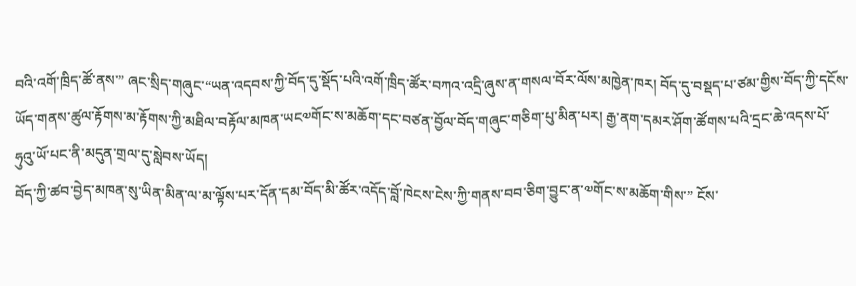བའི་འགོ་ཁྲིད་ཚོ་ནས་” ཞང་སྲིད་གཞུང་“ཡན་འདབས་ཀྱི་བོད་དུ་སྡོད་པའི་འགོ་ཁྲིད་ཚོར་བཀའ་འདྲི་ཞུས་ན་གསལ་བོར་ལོས་མཁྱེན་ཁར། བོད་དུ་བསྡད་པ་ཙམ་གྱིས་བོད་ཀྱི་དངོས་ཡོད་གནས་ཚུལ་རྟོགས་མ་རྟོགས་ཀྱི་མཐིལ་བརྟོལ་མཁན་ཡང༧གོང་ས་མཆོག་དང་བཙན་བྱོལ་བོད་གཞུང་གཅིག་པུ་མིན་པར། རྒྱ་ནག་དམར་ཤོག་ཚོགས་པའི་དྲང་ཆེ་འདས་པོ་ཧུའུ་ཡོ་པང་ནི་མདུན་གྲལ་དུ་སླེབས་ཡོད།
བོད་ཀྱི་ཚབ་བྱེད་མཁན་སུ་ཡིན་མིན་ལ་མ་ལྟོས་པར་དོན་དམ་བོད་མི་ཚོར་འདོད་བློ་ཁེངས་ངེས་ཀྱི་གནས་བབ་ཅིག་བྱུང་ན་༧གོང་ས་མཆོག་གིས་” ངོས་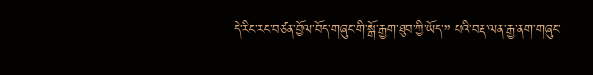དེ་རིང་རང་བཙན་བྱོལ་བོད་གཞུང་གི་སྒོ་རྒྱག་ཐུབ་ཀྱི་ཡོད་” པའི་བརྡ་ལན་རྒྱ་ནག་གཞུང་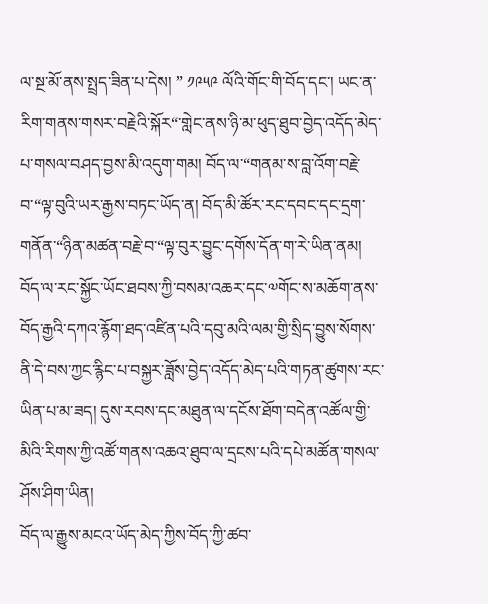ལ་སྔ་མོ་ནས་སྤྲད་ཟིན་པ་དེས། ” ༡༩༥༩ ལོའི་གོང་གི་བོད་དང་། ཡང་ན་རིག་གནས་གསར་བརྗེའི་སྐོར“་གླེང་ནས་ཉི་མ་ཕུད་ཐུབ་བྱེད་འདོད་མེད་པ་གསལ་བཤད་བྱས་མི་འདུག་གམ། བོད་ལ་“གནམ་ས་བླ་འོག་བརྗེ་བ་“ལྟ་བུའི་ཡར་རྒྱས་བཏང་ཡོད་ན། བོད་མི་ཚོར་རང་དབང་དང་དྲག་གནོན་“ཉིན་མཚན་བརྗེ་བ་“ལྟ་བུར་བྱུང་དགོས་དོན་ག་རེ་ཡིན་ནམ། བོད་ལ་རང་སྐྱོང་ཡོང་ཐབས་ཀྱི་བསམ་འཆར་དང་༧གོང་ས་མཆོག་ནས་བོད་རྒྱའི་དཀའ་རྙོག་ཐད་འཛིན་པའི་དབུ་མའི་ལམ་གྱི་སྲིད་བྱུས་སོགས་ནི་དེ་བས་ཀྱང་རྙིང་པ་བསྐྱར་ཟློས་བྱེད་འདོད་མེད་པའི་གཏན་ཚུགས་རང་ཡིན་པ་མ་ཟད། དུས་རབས་དང་མཐུན་ལ་དངོས་ཐོག་བདེན་འཚོལ་གྱི་མིའི་རིགས་ཀྱི་འཚོ་གནས་འཆའ་ཐུབ་ལ་དྲངས་པའི་དཔེ་མཚོན་གསལ་ཤོས་ཤིག་ཡིན།
བོད་ལ་རྒྱུས་མངའ་ཡོད་མེད་ཀྱིས་བོད་ཀྱི་ཚབ་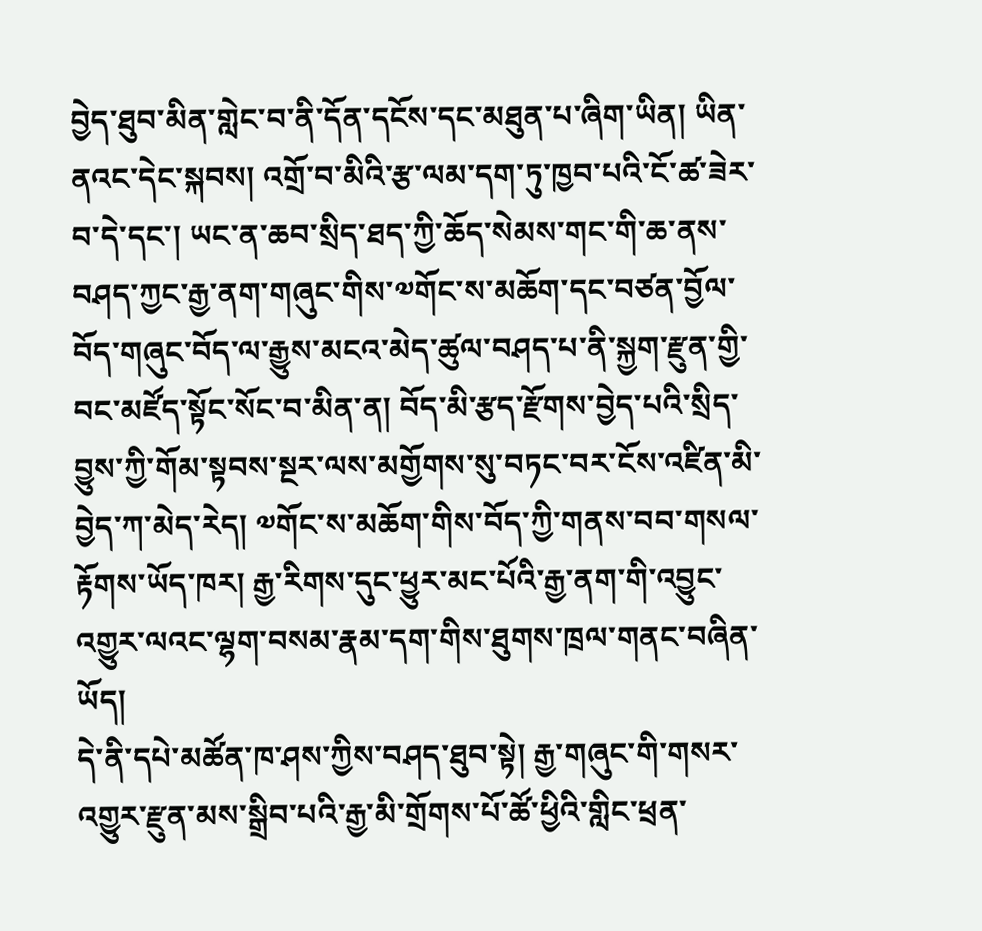བྱེད་ཐུབ་མིན་གླེང་བ་ནི་དོན་དངོས་དང་མཐུན་པ་ཞིག་ཡིན། ཡིན་ནའང་དེང་སྐབས། འགྲོ་བ་མིའི་རྩ་ལམ་དག་ཏུ་ཁྱབ་པའི་ངོ་ཚ་ཟེར་བ་དེ་དང་། ཡང་ན་ཆབ་སྲིད་ཐད་ཀྱི་ཆོད་སེམས་གང་གི་ཆ་ནས་བཤད་ཀྱང་རྒྱ་ནག་གཞུང་གིས་༧གོང་ས་མཆོག་དང་བཙན་བྱོལ་བོད་གཞུང་བོད་ལ་རྒྱུས་མངའ་མེད་ཚུལ་བཤད་པ་ནི་སྐྱག་རྫུན་གྱི་བང་མཛོད་སྟོང་སོང་བ་མིན་ན། བོད་མི་རྩད་རྫོགས་བྱེད་པའི་སྲིད་བྱུས་ཀྱི་གོམ་སྟབས་སྔར་ལས་མགྱོགས་སུ་བཏང་བར་ངོས་འཛིན་མི་བྱེད་ཀ་མེད་རེད། ༧གོང་ས་མཆོག་གིས་བོད་ཀྱི་གནས་བབ་གསལ་རྟོགས་ཡོད་ཁར། རྒྱ་རིགས་དུང་ཕྱུར་མང་པོའི་རྒྱ་ནག་གི་འབྱུང་འགྱུར་ལའང་ལྷག་བསམ་རྣམ་དག་གིས་ཐུགས་ཁྲལ་གནང་བཞིན་ཡོད།
དེ་ནི་དཔེ་མཚོན་ཁ་ཤས་ཀྱིས་བཤད་ཐུབ་སྟེ། རྒྱ་གཞུང་གི་གསར་འགྱུར་རྫུན་མས་སྒྲིབ་པའི་རྒྱ་མི་གྲོགས་པོ་ཚོ་ཕྱིའི་གླིང་ཕྲན་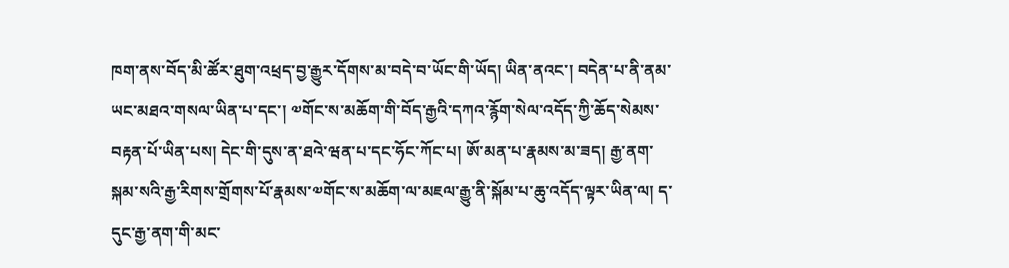ཁག་ནས་བོད་མི་ཚོར་ཐུག་འཕྲད་བྱ་རྒྱུར་དོགས་མ་བདེ་བ་ཡོང་གི་ཡོད། ཡིན་ནའང་། བདེན་པ་ནི་ནམ་ཡང་མཐའ་གསལ་ཡིན་པ་དང་། ༧གོང་ས་མཆོག་གི་བོད་རྒྱའི་དཀའ་རྙོག་སེལ་འདོད་ཀྱི་ཆོད་སེམས་བརྟན་པོ་ཡིན་པས། དེང་གི་དུས་ན་ཐའེ་ཝན་པ་དང་ཧོང་ཀོང་པ། ཨོ་མན་པ་རྣམས་མ་ཟད། རྒྱ་ནག་སྐམ་སའི་རྒྱ་རིགས་གྲོགས་པོ་རྣམས་༧གོང་ས་མཆོག་ལ་མཇལ་རྒྱུ་ནི་སྐོམ་པ་ཆུ་འདོད་ལྟར་ཡིན་ལ། ད་དུང་རྒྱ་ནག་གི་མང་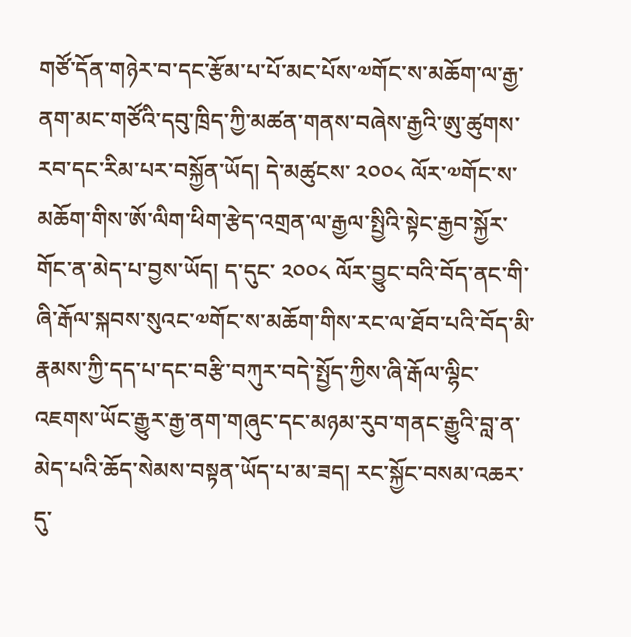གཙོ་དོན་གཉེར་བ་དང་རྩོམ་པ་པོ་མང་པོས་༧གོང་ས་མཆོག་ལ་རྒྱ་ནག་མང་གཙོའི་དབུ་ཁྲིད་ཀྱི་མཚན་གནས་བཞེས་རྒྱའི་ཨུ་ཚུགས་རབ་དང་རིམ་པར་བསྐྱོན་ཡོད། དེ་མཚུངས་ ༢༠༠༨ ལོར་༧གོང་ས་མཆོག་གིས་ཨོ་ལིག་ཕིག་རྩེད་འགྲན་ལ་རྒྱལ་སྤྱིའི་སྟེང་རྒྱབ་སྐྱོར་གོང་ན་མེད་པ་བྱས་ཡོད། ད་དུང་ ༢༠༠༨ ལོར་བྱུང་བའི་བོད་ནང་གི་ཞི་རྒོལ་སྐབས་སུའང་༧གོང་ས་མཆོག་གིས་རང་ལ་ཐོབ་པའི་བོད་མི་རྣམས་ཀྱི་དད་པ་དང་བརྩི་བཀུར་བདེ་སྤྱོད་ཀྱིས་ཞི་རྒོལ་ལྷིང་འཇགས་ཡོང་རྒྱུར་རྒྱ་ནག་གཞུང་དང་མཉམ་རུབ་གནང་རྒྱུའི་བླ་ན་མེད་པའི་ཆོད་སེམས་བསྟན་ཡོད་པ་མ་ཟད། རང་སྐྱོང་བསམ་འཆར་དུ་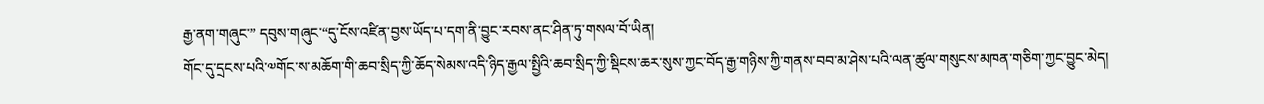རྒྱ་ནག་གཞུང་” དབུས་གཞུང་“དུ་ངོས་འཛིན་བྱས་ཡོད་པ་དག་ནི་བྱུང་རབས་ནང་ཤིན་ཏུ་གསལ་བོ་ཡིན།
གོང་དུ་དྲངས་པའི་༧གོང་ས་མཆོག་གི་ཆབ་སྲིད་ཀྱི་ཆོད་སེམས་འདི་ཉིད་རྒྱལ་སྤྱིའི་ཆབ་སྲིད་ཀྱི་སྡིངས་ཆར་སུས་ཀྱང་བོད་རྒྱ་གཉིས་ཀྱི་གནས་བབ་མ་ཤེས་པའི་ལན་ཚུལ་གསུངས་མཁན་གཅིག་ཀྱང་བྱུང་མེད།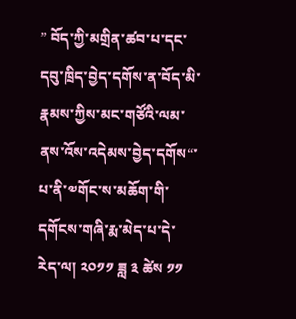” བོད་ཀྱི་མགྲིན་ཚབ་པ་དང་དབུ་ཁྲིད་བྱེད་དགོས་ན་བོད་མི་རྣམས་ཀྱིས་མང་གཙོའི་ལམ་ནས་འོས་འདེམས་བྱེད་དགོས“་པ་ནི་༧གོང་ས་མཆོག་གི་དགོངས་གཞི་རྨ་མེད་པ་དེ་རེད་ལ། ༢༠༡༡ ཟླ ༣ ཚེས ༡༡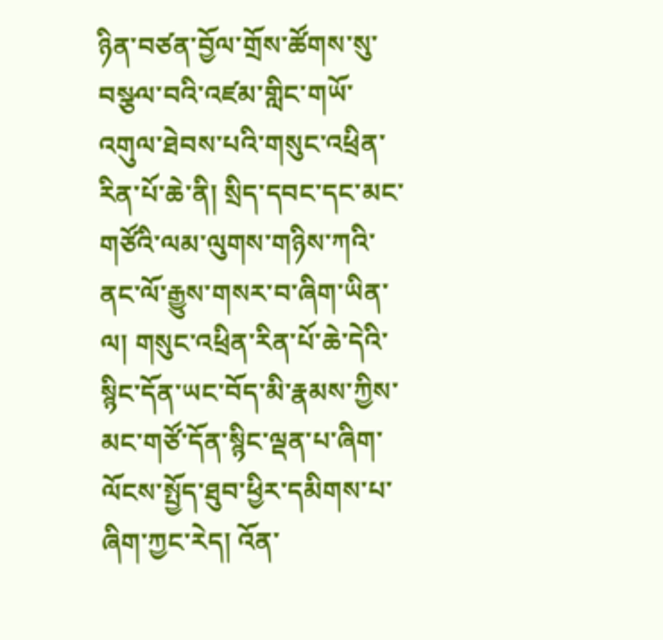ཉིན་བཙན་བྱོལ་གྲོས་ཚོགས་སུ་བསྩལ་བའི་འཛམ་གླིང་གཡོ་འགུལ་ཐེབས་པའི་གསུང་འཕྲིན་རིན་པོ་ཆེ་ནི། སྲིད་དབང་དང་མང་གཙོའི་ལམ་ལུགས་གཉིས་ཀའི་ནང་ལོ་རྒྱུས་གསར་བ་ཞིག་ཡིན་ལ། གསུང་འཕྲིན་རིན་པོ་ཆེ་དེའི་སྙིང་དོན་ཡང་བོད་མི་རྣམས་ཀྱིས་མང་གཙོ་དོན་སྙིང་ལྡན་པ་ཞིག་ལོངས་སྤྱོད་ཐུབ་ཕྱིར་དམིགས་པ་ཞིག་ཀྱང་རེད། འོན་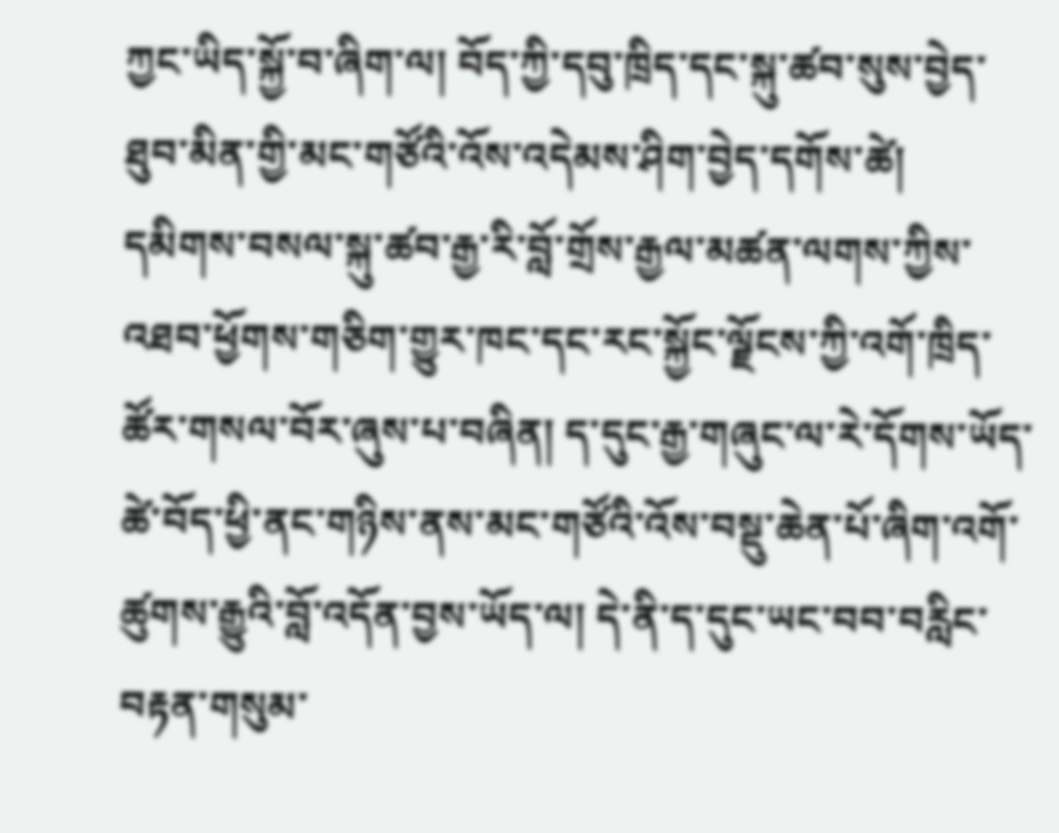ཀྱང་ཡིད་སྐྱོ་བ་ཞིག་ལ། བོད་ཀྱི་དབུ་ཁྲིད་དང་སྐུ་ཚབ་སུས་བྱེད་ཐུབ་མིན་གྱི་མང་གཙོའི་འོས་འདེམས་ཤིག་བྱེད་དགོས་ཚེ། དམིགས་བསལ་སྐུ་ཚབ་རྒྱ་རི་བློ་གྲོས་རྒྱལ་མཚན་ལགས་ཀྱིས་འཐབ་ཕྱོགས་གཅིག་གྱུར་ཁང་དང་རང་སྐྱོང་ལྗོངས་ཀྱི་འགོ་ཁྲིད་ཚོར་གསལ་བོར་ཞུས་པ་བཞིན། ད་དུང་རྒྱ་གཞུང་ལ་རེ་དོགས་ཡོད་ཚེ་བོད་ཕྱི་ནང་གཉིས་ནས་མང་གཙོའི་འོས་བསྡུ་ཆེན་པོ་ཞིག་འགོ་ཚུགས་རྒྱུའི་བློ་འདོན་བྱས་ཡོད་ལ། དེ་ནི་ད་དུང་ཡང་བབ་བརླིང་བརྟན་གསུམ་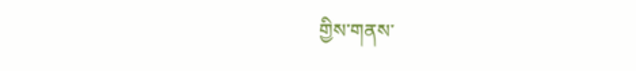གྱིས་གནས་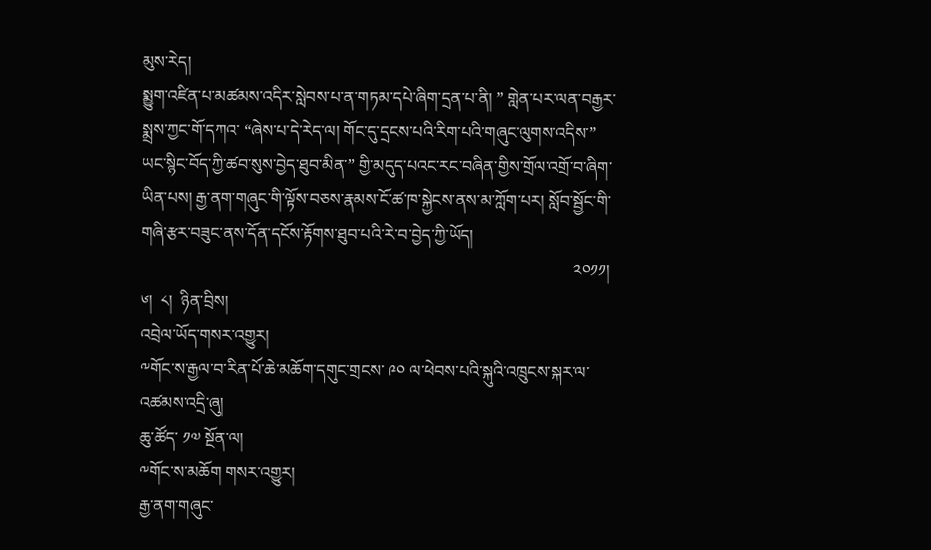མུས་རེད།
སྨྱུག་འཛིན་པ་མཚམས་འདིར་སླེབས་པ་ན་གཏམ་དཔེ་ཞིག་དྲན་པ་ནི། ” གླེན་པར་ལན་བརྒྱར་སྨྲས་ཀྱང་གོ་དཀའ་ “ཞེས་པ་དེ་རེད་ལ། གོང་དུ་དྲངས་པའི་རིག་པའི་གཞུང་ལུགས་འདིས་” ཡང་སྙིང་བོད་ཀྱི་ཚབ་སུས་བྱེད་ཐུབ་མིན་” གྱི་མདུད་པའང་རང་བཞིན་གྱིས་གྲོལ་འགྲོ་བ་ཞིག་ཡིན་པས། རྒྱ་ནག་གཞུང་གི་ལྟོས་བཅས་རྣམས་ངོ་ཚ་ཁ་སྐྱེངས་ནས་མ་ཀློག་པར། སློབ་སྦྱོང་གི་གཞི་རྩར་བཟུང་ནས་དོན་དངོས་རྟོགས་ཐུབ་པའི་རེ་བ་བྱེད་ཀྱི་ཡོད།
                                                                                                        ༢༠༡༡།   ༦།  ༨།  ཉིན་བྲིས།
འབྲེལ་ཡོད་གསར་འགྱུར།
༸གོང་ས་རྒྱལ་བ་རིན་པོ་ཆེ་མཆོག་དགུང་གྲངས་ ༩༠ ལ་ཕེབས་པའི་སྐུའི་འཁྲུངས་སྐར་ལ་འཚམས་འདྲི་ཞུ།
ཆུ་ཚོད་ ༡༧ སྔོན་ལ།
༸གོང་ས་མཆོག གསར་འགྱུར།
རྒྱ་ནག་གཞུང་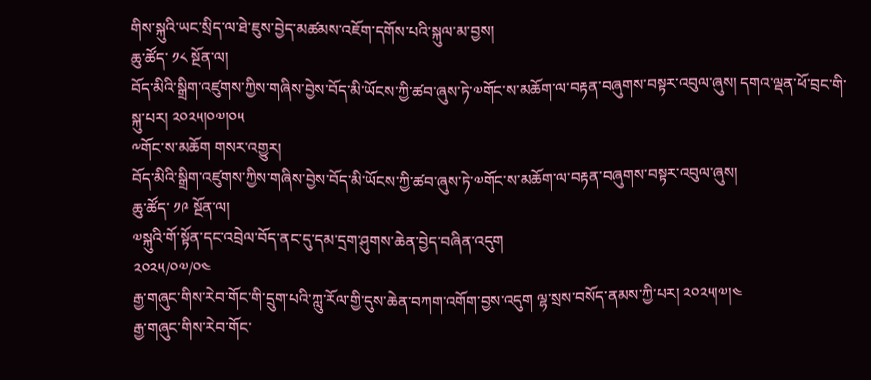གིས་སྐུའི་ཡང་སྲིད་ལ་ཐེ་ཇུས་བྱེད་མཚམས་འཇོག་དགོས་པའི་སྐུལ་མ་བྱས།
ཆུ་ཚོད་ ༡༨ སྔོན་ལ།
བོད་མིའི་སྒྲིག་འཛུགས་ཀྱིས་གཞིས་བྱེས་བོད་མི་ཡོངས་ཀྱི་ཚབ་ཞུས་ཏེ་༧གོང་ས་མཆོག་ལ་བརྟན་བཞུགས་བསྟར་འབུལ་ཞུས། དགའ་ལྡན་ཕོ་བྲང་གི་སྐུ་པར། ༢༠༢༥།༠༧།༠༥
༸གོང་ས་མཆོག གསར་འགྱུར།
བོད་མིའི་སྒྲིག་འཛུགས་ཀྱིས་གཞིས་བྱེས་བོད་མི་ཡོངས་ཀྱི་ཚབ་ཞུས་ཏེ་༧གོང་ས་མཆོག་ལ་བརྟན་བཞུགས་བསྟར་འབུལ་ཞུས།
ཆུ་ཚོད་ ༡༩ སྔོན་ལ།
༧སྐུའི་གོ་སྟོན་དང་འབྲེལ་བོད་ནང་དུ་དམ་དྲག་ཤུགས་ཆེན་བྱེད་བཞིན་འདུག
༢༠༢༥/༠༧/༠༤
རྒྱ་གཞུང་གིས་རེབ་གོང་གི་དྲུག་པའི་ཀླུ་རོལ་གྱི་དུས་ཆེན་བཀག་འགོག་བྱས་འདུག ལྷ་སྲས་བསོད་ནམས་ཀྱི་པར། ༢༠༢༥།༧།༤
རྒྱ་གཞུང་གིས་རེབ་གོང་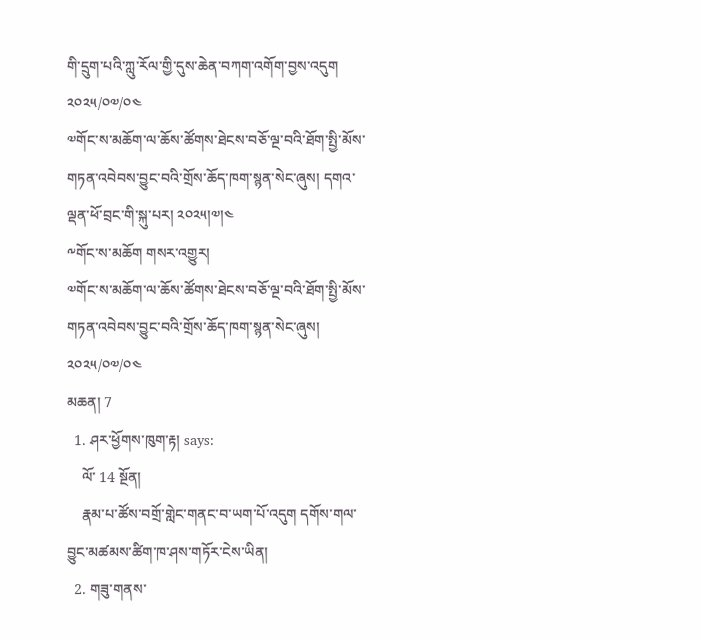གི་དྲུག་པའི་ཀླུ་རོལ་གྱི་དུས་ཆེན་བཀག་འགོག་བྱས་འདུག
༢༠༢༥/༠༧/༠༤
༧གོང་ས་མཆོག་ལ་ཆོས་ཚོགས་ཐེངས་བཅོ་ལྔ་བའི་ཐོག་སྤྱི་མོས་གཏན་འབེབས་བྱུང་བའི་གྲོས་ཆོད་ཁག་སྙན་སེང་ཞུས། དགའ་ལྡན་ཕོ་བྲང་གི་སྐུ་པར། ༢༠༢༥།༧།༤
༸གོང་ས་མཆོག གསར་འགྱུར།
༧གོང་ས་མཆོག་ལ་ཆོས་ཚོགས་ཐེངས་བཅོ་ལྔ་བའི་ཐོག་སྤྱི་མོས་གཏན་འབེབས་བྱུང་བའི་གྲོས་ཆོད་ཁག་སྙན་སེང་ཞུས།
༢༠༢༥/༠༧/༠༤
མཆན། 7
  1. ཤར་ཕྱོགས་ཁུག་རྟ། says:
    ལོ་ 14 སྔོན།
    རྣམ་པ་ཚོས་བགྲོ་གླེང་གནང་བ་ཡག་པོ་འདུག དགོས་གལ་བྱུང་མཚམས་ཚིག་ཁ་ཤས་གཏོར་ངེས་ཡིན།
  2. གཟུ་གནས་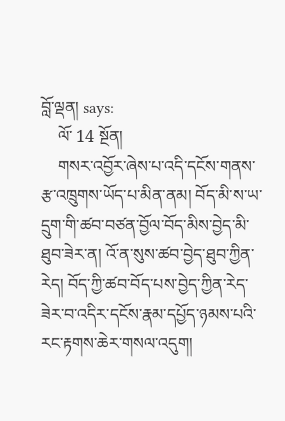བློ་ལྡན། says:
    ལོ་ 14 སྔོན།
    གསར་འབྱོར་ཞེས་པ་འདི་དངོས་གནས་རྩ་འཁྲུགས་ཡོད་པ་མིན་ནམ། བོད་མི་ས་ཡ་དྲུག་གི་ཚབ་བཙན་བྱོལ་བོད་མིས་བྱེད་མི་ཐུབ་ཟེར་ན། འོ་ན་སུས་ཚབ་བྱེད་ཐུབ་ཀྱིན་རེད། བོད་ཀྱི་ཚབ་བོད་པས་བྱེད་ཀྱིན་རེད་ཟེར་བ་འདིར་དངོས་རྣམ་དཔྱོད་ཉམས་པའི་རང་རྟགས་ཆེར་གསལ་འདུག།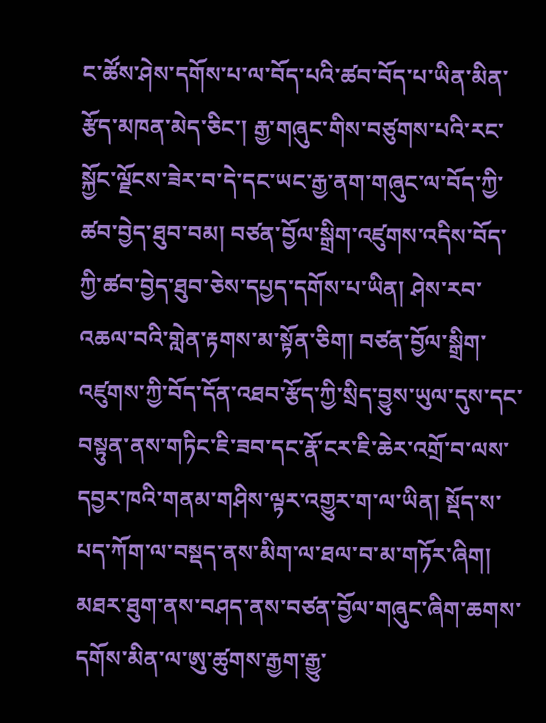ང་ཚོས་ཤེས་དགོས་པ་ལ་བོད་པའི་ཚབ་བོད་པ་ཡིན་མིན་རྩོད་མཁན་མེད་ཅིང་། རྒྱ་གཞུང་གིས་བཙུགས་པའི་རང་སྐྱོང་ལྗོངས་ཟེར་བ་དེ་དང་ཡང་རྒྱ་ནག་གཞུང་ལ་བོད་ཀྱི་ཚབ་བྱེད་ཐུབ་བམ། བཙན་བྱོལ་སྒྲིག་འཛུགས་འདིས་བོད་ཀྱི་ཚབ་བྱེད་ཐུབ་ཅེས་དཔྱད་དགོས་པ་ཡིན། ཤེས་རབ་འཆལ་བའི་གླེན་རྟགས་མ་སྟོན་ཅིག། བཙན་བྱོལ་སྒྲིག་འཛུགས་ཀྱི་བོད་དོན་འཐབ་རྩོད་ཀྱི་སྲིད་བྱུས་ཡུལ་དུས་དང་བསྟུན་ནས་གཏིང་ཇི་ཟབ་དང་རྣོ་ངར་ཇི་ཆེར་འགྲོ་བ་ལས་དབྱར་ཁའི་གནམ་གཤིས་ལྟར་འགྱུར་ག་ལ་ཡིན། སྡོད་ས་པད་ཀོག་ལ་བསྡད་ནས་མིག་ལ་ཐལ་བ་མ་གཏོར་ཞིག། མཐར་ཐུག་ནས་བཤད་ནས་བཙན་བྱོལ་གཞུང་ཞིག་ཆགས་དགོས་མིན་ལ་ཨུ་ཚུགས་རྒྱག་རྒྱུ་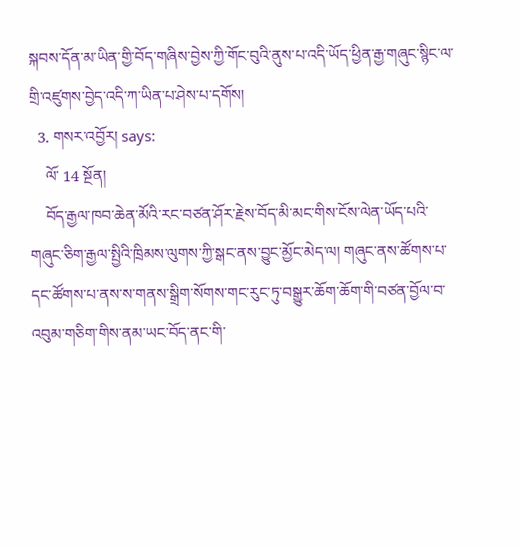སྐབས་དོན་མ་ཡིན་གྱི་བོད་གཞིས་བྱེས་ཀྱི་གོང་བུའི་ནུས་པ་འདི་ཡོད་ཕྱིན་རྒྱ་གཞུང་སྙིང་ལ་གྲི་འཛུགས་བྱེད་འདི་ཀ་ཡིན་པ་ཤེས་པ་དགོས།
  3. གསར་འབྱོར། says:
    ལོ་ 14 སྔོན།
    བོད་རྒྱལ་ཁབ་ཆེན་མོའི་རང་བཙན་ཤོར་རྗེས་བོད་མི་མང་གིས་ངོས་ལེན་ཡོད་པའི་གཞུང་ཅིག་རྒྱལ་སྤྱིའི་ཁྲིམས་ལུགས་ཀྱི་སྒང་ནས་བྱུང་མྱོང་མེད་ལ། གཞུང་ནས་ཚོགས་པ་དང་ཚོགས་པ་ནས་ས་གནས་སྒྲིག་སོགས་གང་རུང་ཏུ་བསྒྱུར་ཆོག་ཆོག་གི་བཙན་བྱོལ་བ་འབུམ་གཅིག་གིས་ནམ་ཡང་བོད་ནང་གི་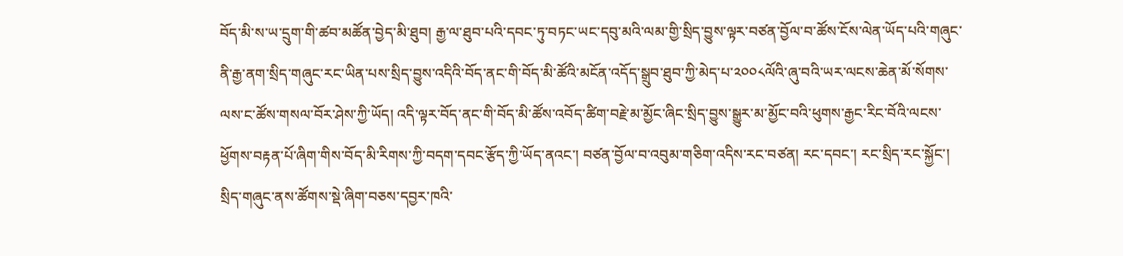བོད་མི་ས་ཡ་དྲུག་གི་ཚབ་མཚོན་བྱེད་མི་ཐུབ། རྒྱ་ལ་ཐུབ་པའི་དབང་ཏུ་བཏང་ཡང་དབུ་མའི་ལམ་གྱི་སྲིད་བྱུས་ལྟར་བཙན་བྱོལ་བ་ཚོས་ངོས་ལེན་ཡོད་པའི་གཞུང་ནི་རྒྱ་ནག་སྲིད་གཞུང་རང་ཡིན་པས་སྲིད་བྱུས་འདིའི་བོད་ནང་གི་བོད་མི་ཚོའི་མངོན་འདོད་སྒྲུབ་ཐུབ་ཀྱི་མེད་པ་༢༠༠༨ལོའི་ཞུ་བའི་ཡར་ལངས་ཆེན་མོ་སོགས་ལས་ང་ཚོས་གསལ་བོར་ཤེས་ཀྱི་ཡོད། འདི་ལྟར་བོད་ནང་གི་བོད་མི་ཚོས་འབོད་ཚིག་བརྗེ་མ་མྱོང་ཞིང་སྲིད་བྱུས་སྒྱུར་མ་མྱོང་བའི་ཕུགས་རྒྱང་རིང་བོའི་ལངས་ཕྱོགས་བརྟན་པོ་ཞིག་གིས་བོད་མི་རིགས་ཀྱི་བདག་དབང་རྩོད་ཀྱི་ཡོད་ནའང་། བཙན་བྱོལ་བ་འབུམ་གཅིག་འདིས་རང་བཙན། རང་དབང་། རང་སྲིད་རང་སྐྱོང་། སྲིད་གཞུང་ནས་ཚོགས་སྡེ་ཞིག་བཅས་དབྱར་ཁའི་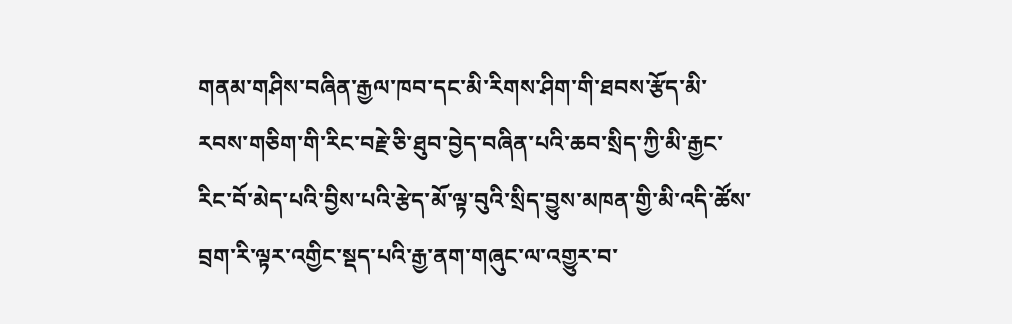གནམ་གཤིས་བཞིན་རྒྱལ་ཁབ་དང་མི་རིགས་ཤིག་གི་ཐབས་རྩོད་མི་རབས་གཅིག་གི་རིང་བརྗེ་ཅི་ཐུབ་བྱེད་བཞིན་པའི་ཆབ་སྲིད་ཀྱི་མི་རྒྱང་རིང་བོ་མེད་པའི་བྱིས་པའི་རྩེད་མོ་ལྟ་བུའི་སྲིད་བྱུས་མཁན་གྱི་མི་འདི་ཚོས་བྲག་རི་ལྟར་འགྱིང་སྡད་པའི་རྒྱ་ནག་གཞུང་ལ་འགྱུར་བ་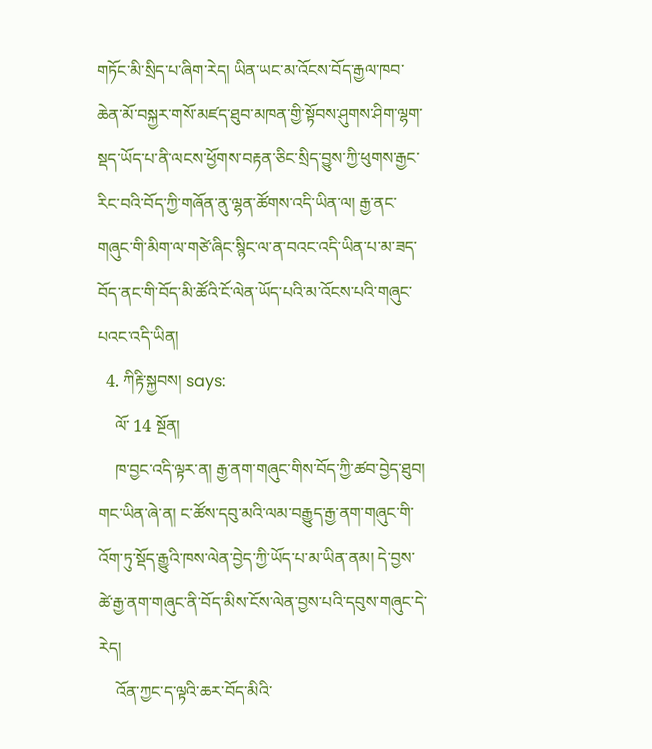གཏོང་མི་སྲིད་པ་ཞིག་རེད། ཡིན་ཡང་མ་འོངས་བོད་རྒྱལ་ཁབ་ཆེན་མོ་བསྐྱར་གསོ་མཇ༹ད་ཐུབ་མཁན་གྱི་སྟོབས་ཤུགས་ཤིག་ལྷག་སྡད་ཡོད་པ་ནི་ལངས་ཕྱོགས་བརྟན་ཅིང་སྲིད་བྱུས་ཀྱི་ཕུགས་རྒྱང་རིང་བའི་བོད་ཀྱི་གཞོན་ནུ་ལྷན་ཚོགས་འདི་ཡིན་ལ། རྒྱ་ནང་གཞུང་གི་མིག་ལ་གཙེ་ཞིང་སྙིང་ལ་ན་བའང་འདི་ཡིན་པ་མ་ཟད་བོད་ནང་གི་བོད་མི་ཚོའི་ངོ་ལེན་ཡོད་པའི་མ་འོངས་པའི་གཞུང་པའང་འདི་ཡིན།
  4. ཀིརྟི་སྐྱབས། says:
    ལོ་ 14 སྔོན།
    ཁ་བྱང་འདི་ལྟར་ན། རྒྱ་ནག་གཞུང་གིས་བོད་ཀྱི་ཚབ་བྱེད་ཐུབ། གང་ཡིན་ཞེ་ན། ང་ཚོས་དབུ་མའི་ལམ་བརྒྱུད་རྒྱ་ནག་གཞུང་གི་འོག་ཏུ་སྡོད་རྒྱུའི་ཁས་ལེན་བྱེད་ཀྱི་ཡོད་པ་མ་ཡིན་ནམ། དེ་བྱས་ཚེ་རྒྱ་ནག་གཞུང་ནི་བོད་མིས་ངོས་ལེན་བྱས་པའི་དབུས་གཞུང་དེ་རེད།
    འོན་ཀྱང་ད་ལྟའི་ཆར་བོད་མིའི་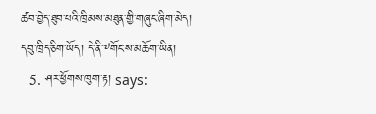ཚབ་བྱེད་ཐུབ་པའི་ཁྲིམས་མཐུན་གྱི་གཞུང་ཞིག་མེད། དབུ་ཁྲིད་ཅིག་ཡོད། དེ་ནི་༸གོང་ས་མཆོག་ཡིན།
  5. ཤར་ཕྱོགས་ཁུག་རྟ། says: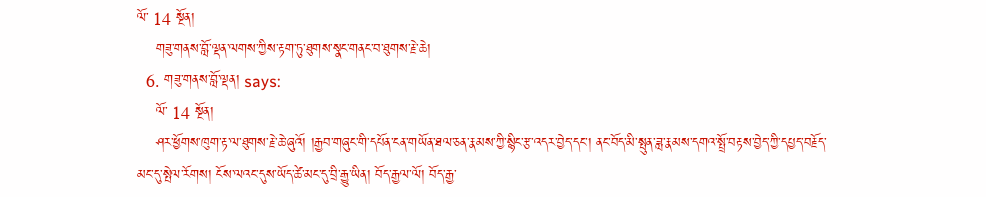ལོ་ 14 སྔོན།
    གཟུ་གནས་བློ་ལྡན་ལགས་ཀྱིས་རྟག་ཏུ་ཐུགས་སྣང་གནང་བ་ཐུགས་རྗེ་ཆེ།
  6. གཟུ་གནས་བློ་ལྡན། says:
    ལོ་ 14 སྔོན།
    ཤར་ཕྱོགས་ཁུག་རྟ་ལ་ཐུགས་རྗེ་ཆེ་ཞུའོ། །རྒྱབ་གཞུང་གི་དཔོན་ངན་གཡོན་ཐལ་ཅན་རྣམས་ཀྱི་སྙིང་རྩ་འདར་བྱེད་དང་། ནང་བོད་མི་སྤུན་ཟླ་རྣམས་དགའ་སྤྲོ་བརྟས་བྱེད་ཀྱི་དཔྱད་བརྗོད་མང་དུ་སྤེལ་རོགས། ངོས་ལའང་དུས་ཡོད་ཚེ་མང་དུ་བྲི་རྒྱུ་ཡིན། བོད་རྒྱལ་ལོ། བོད་རྒྱ་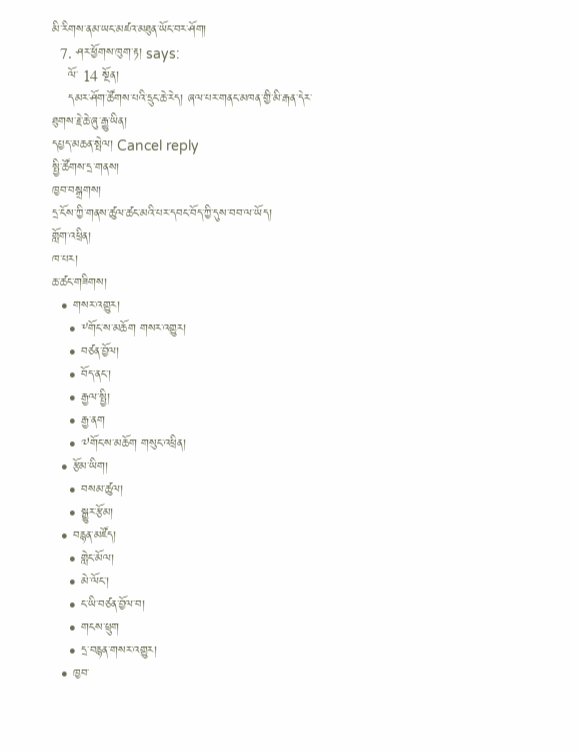མི་རིགས་ནམ་ཡང་མཛའ་མཐུན་ཡོང་བར་ཤོག།
  7. ཤར་ཕྱོགས་ཁུག་རྟ། says:
    ལོ་ 14 སྔོན།
    དམར་ཤོག་ཚོགས་པའི་དྲུང་ཆེ་རེད། ཞལ་པར་གནང་མཁན་གྱི་མི་རྒན་དེར་ཐུགས་རྗེ་ཆེ་ཞུ་རྒྱུ་ཡིན།
དཔྱད་མཆན་སྤེལ། Cancel reply
སྤྱི་ཚོགས་དྲ་གནས།
ཁྱབ་བསྒྲགས།
དྲ་ངོས་ཀྱི་གནས་ཚུལ་ཚང་མའི་པར་དབང་བོད་ཀྱི་དུས་བབ་ལ་ཡོད།
གློག་འཕྲིན།
ཁ་པར།
ཆ་ཚང་གཟིགས།
  • གསར་འགྱུར།
    • ༸གོང་ས་མཆོག གསར་འགྱུར།
    • བཙན་བྱོལ།
    • བོད་ནང་།
    • རྒྱལ་སྤྱི།
    • རྒྱ་ནག
    • ༧གོང་ས་མཆོག གསུང་འཕྲིན།
  • རྩོམ་ཡིག།
    • བསམ་ཚུལ།
    • སྒྱུར་རྩོམ།
  • བརྙན་མཛོད།
    • གླེང་མོལ།
    • མེ་ལོང་།
    • ང་ཡི་བཙན་བྱོལ་བ།
    • གངས་ཕྲུག
    • དྲ་བརྙན་གསར་འགྱུར།
  • ཁྱབ་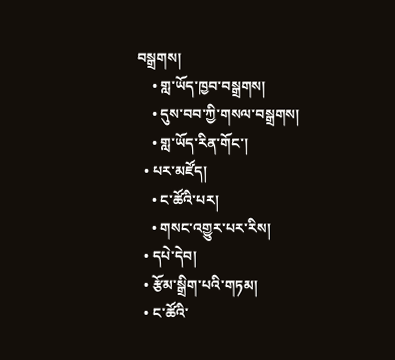བསྒྲགས།
    • གླ་ཡོད་ཁྱབ་བསྒྲགས།
    • དུས་བབ་ཀྱི་གསལ་བསྒྲགས།
    • གླ་ཡོད་རིན་གོང་།
  • པར་མཛོད།
    • ང་ཚོའི་པར།
    • གསང་འགྱུར་པར་རིས།
  • དཔེ་དེབ།
  • རྩོམ་སྒྲིག་པའི་གཏམ།
  • ང་ཚོའི་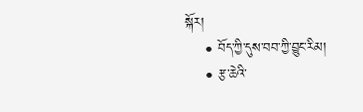སྐོར།
    • བོད་ཀྱི་དུས་བབ་ཀྱི་བྱུང་རིམ།
    • རྩ་ཆེའི་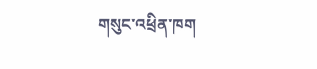གསུང་འཕྲིན་ཁག